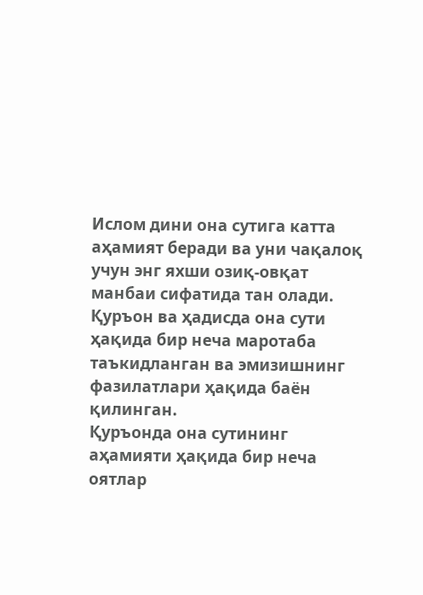Ислом дини она сутига катта аҳамият беради ва уни чақалоқ учун энг яхши озиқ-овқат манбаи сифатида тан олади. Қуръон ва ҳадисда она сути ҳақида бир неча маротаба таъкидланган ва эмизишнинг фазилатлари ҳақида баён қилинган.
Қуръонда она сутининг аҳамияти ҳақида бир неча оятлар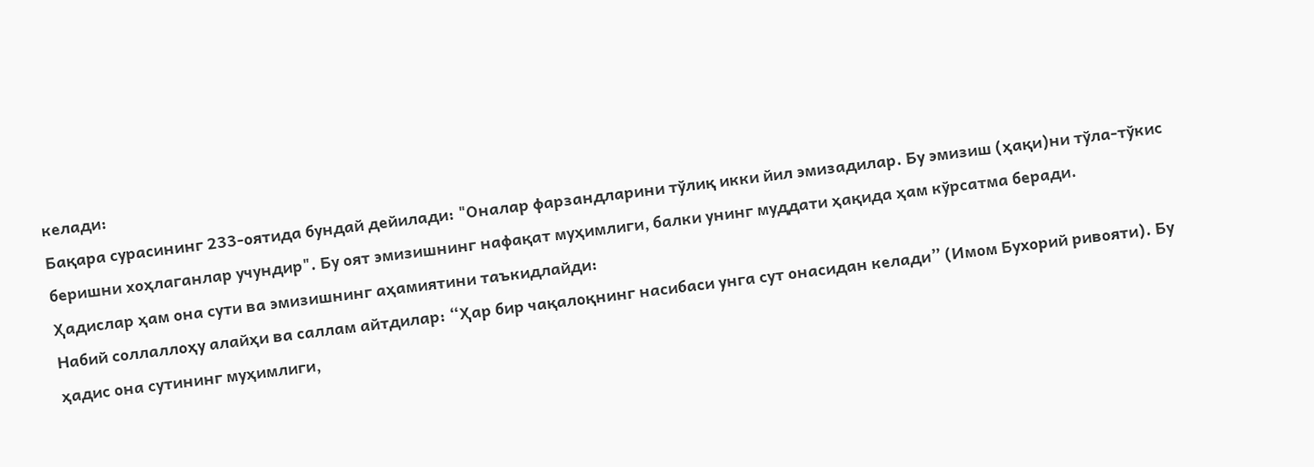келади:
Бақара сурасининг 233-оятида бундай дейилади: "Оналар фарзандларини тўлиқ икки йил эмизадилар. Бу эмизиш (ҳақи)ни тўла-тўкис беришни хоҳлаганлар учундир". Бу оят эмизишнинг нафақат муҳимлиги, балки унинг муддати ҳақида ҳам кўрсатма беради.
Ҳадислар ҳам она сути ва эмизишнинг аҳамиятини таъкидлайди:
Набий соллаллоҳу алайҳи ва саллам айтдилар: “Ҳар бир чақалоқнинг насибаси унга сут онасидан келади” (Имом Бухорий ривояти). Бу ҳадис она сутининг муҳимлиги,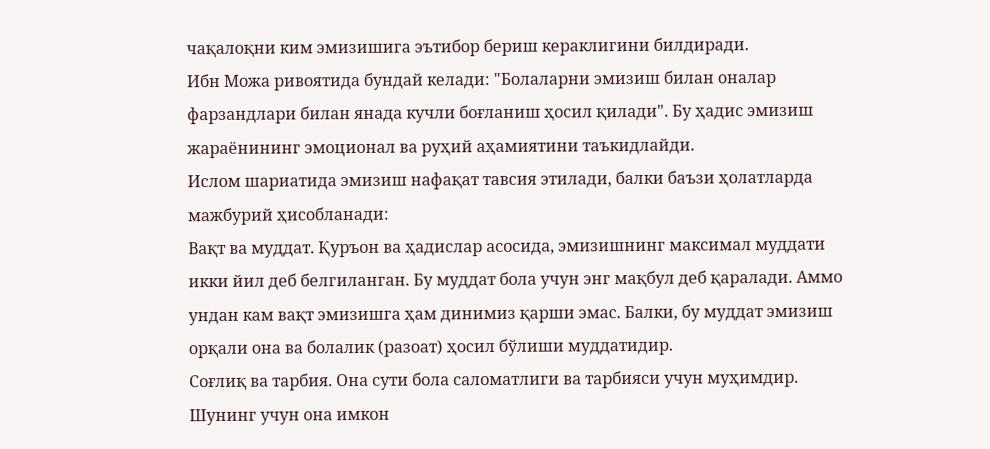чақалоқни ким эмизишига эътибор бериш кераклигини билдиради.
Ибн Можа ривоятида бундай келади: "Болаларни эмизиш билан оналар фарзандлари билан янада кучли боғланиш ҳосил қилади". Бу ҳадис эмизиш жараёнининг эмоционал ва руҳий аҳамиятини таъкидлайди.
Ислом шариатида эмизиш нафақат тавсия этилади, балки баъзи ҳолатларда мажбурий ҳисобланади:
Вақт ва муддат. Қуръон ва ҳадислар асосида, эмизишнинг максимал муддати икки йил деб белгиланган. Бу муддат бола учун энг мақбул деб қаралади. Аммо ундан кам вақт эмизишга ҳам динимиз қарши эмас. Балки, бу муддат эмизиш орқали она ва болалик (разоат) ҳосил бўлиши муддатидир.
Соғлиқ ва тарбия. Она сути бола саломатлиги ва тарбияси учун муҳимдир. Шунинг учун она имкон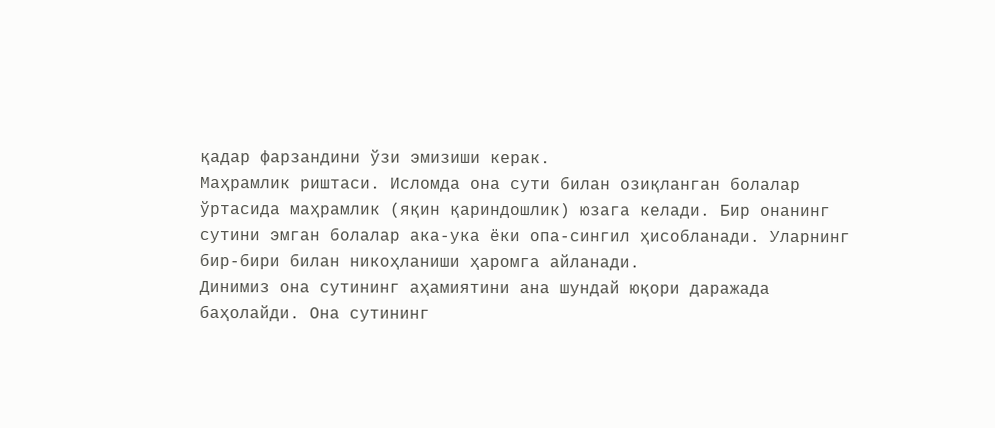қадар фарзандини ўзи эмизиши керак.
Маҳрамлик риштаси. Исломда она сути билан озиқланган болалар ўртасида маҳрамлик (яқин қариндошлик) юзага келади. Бир онанинг сутини эмган болалар ака-ука ёки опа-сингил ҳисобланади. Уларнинг бир-бири билан никоҳланиши ҳаромга айланади.
Динимиз она сутининг аҳамиятини ана шундай юқори даражада баҳолайди. Она сутининг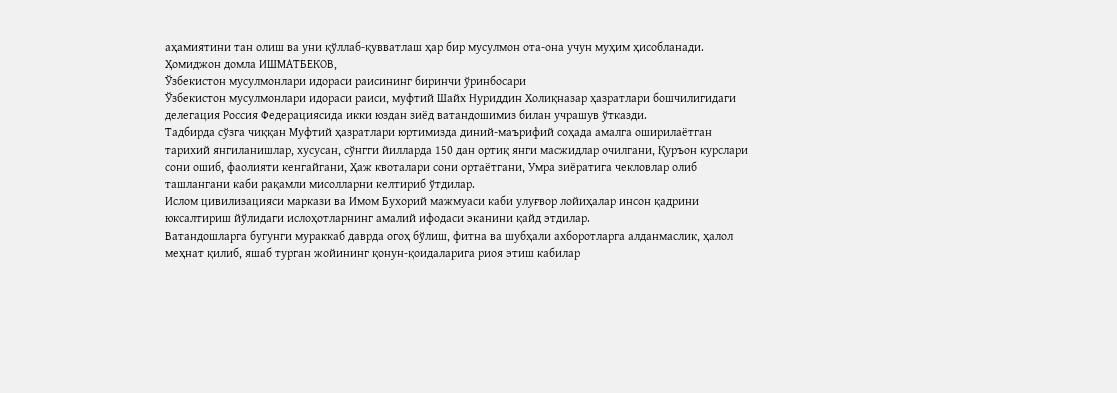аҳамиятини тан олиш ва уни қўллаб-қувватлаш ҳар бир мусулмон ота-она учун муҳим ҳисобланади.
Ҳомиджон домла ИШМАТБЕКОВ,
Ўзбекистон мусулмонлари идораси раисининг биринчи ўринбосари
Ўзбекистон мусулмонлари идораси раиси, муфтий Шайх Нуриддин Холиқназар ҳазратлари бошчилигидаги делегация Россия Федерациясида икки юздан зиёд ватандошимиз билан учрашув ўтказди.
Тадбирда сўзга чиққан Муфтий ҳазратлари юртимизда диний-маърифий соҳада амалга оширилаётган тарихий янгиланишлар, хусусан, сўнгги йилларда 150 дан ортиқ янги масжидлар очилгани, Қуръон курслари сони ошиб, фаолияти кенгайгани, Ҳаж квоталари сони ортаётгани, Умра зиёратига чекловлар олиб ташлангани каби рақамли мисолларни келтириб ўтдилар.
Ислом цивилизацияси маркази ва Имом Бухорий мажмуаси каби улуғвор лойиҳалар инсон қадрини юксалтириш йўлидаги ислоҳотларнинг амалий ифодаси эканини қайд этдилар.
Ватандошларга бугунги мураккаб даврда огоҳ бўлиш, фитна ва шубҳали ахборотларга алданмаслик, ҳалол меҳнат қилиб, яшаб турган жойининг қонун-қоидаларига риоя этиш кабилар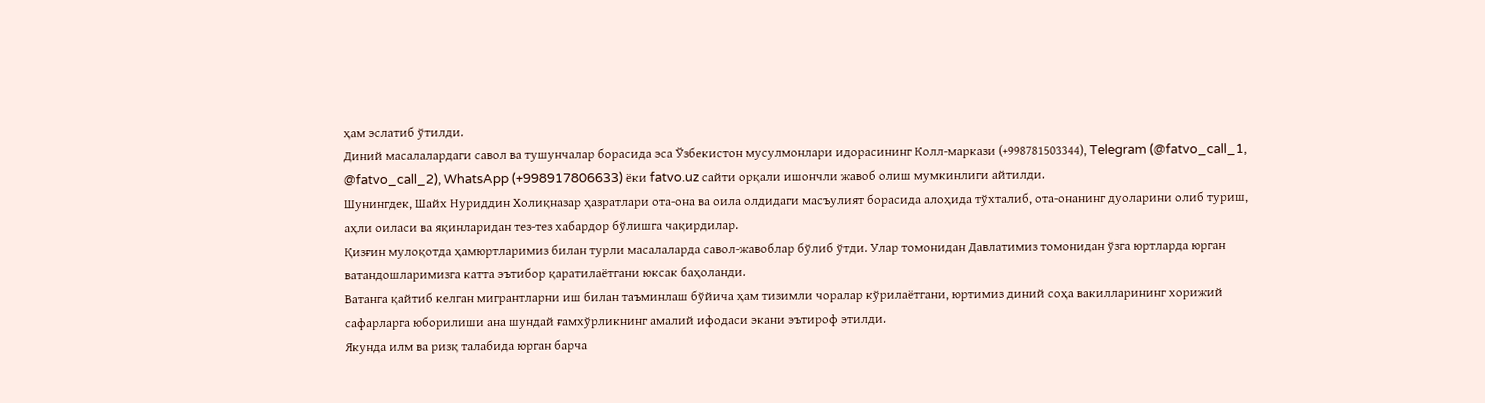ҳам эслатиб ўтилди.
Диний масалалардаги савол ва тушунчалар борасида эса Ўзбекистон мусулмонлари идорасининг Колл-маркази (+998781503344), Telegram (@fatvo_call_1, @fatvo_call_2), WhatsApp (+998917806633) ёки fatvo.uz сайти орқали ишончли жавоб олиш мумкинлиги айтилди.
Шунингдек, Шайх Нуриддин Холиқназар ҳазратлари ота-она ва оила олдидаги масъулият борасида алоҳида тўхталиб, ота-онанинг дуоларини олиб туриш, аҳли оиласи ва яқинларидан тез-тез хабардор бўлишга чақирдилар.
Қизғин мулоқотда ҳамюртларимиз билан турли масалаларда савол-жавоблар бўлиб ўтди. Улар томонидан Давлатимиз томонидан ўзга юртларда юрган ватандошларимизга катта эътибор қаратилаётгани юксак баҳоланди.
Ватанга қайтиб келган мигрантларни иш билан таъминлаш бўйича ҳам тизимли чоралар кўрилаётгани, юртимиз диний соҳа вакилларининг хорижий сафарларга юборилиши ана шундай ғамхўрликнинг амалий ифодаси экани эътироф этилди.
Якунда илм ва ризқ талабида юрган барча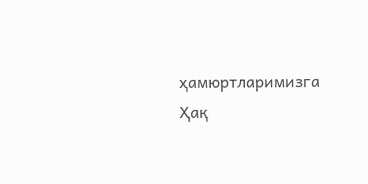ҳамюртларимизга Ҳақ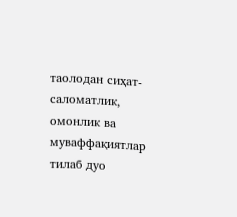таолодан сиҳат-саломатлик, омонлик ва муваффақиятлар тилаб дуо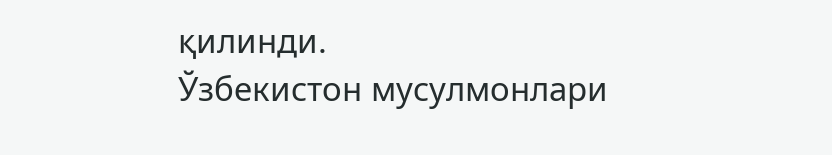қилинди.
Ўзбекистон мусулмонлари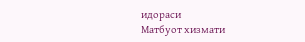идораси
Матбуот хизмати